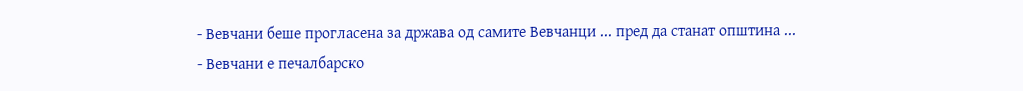- Вевчани беше прогласена за држава од самите Вевчанци ... пред да станат општина ...
- Вевчани е печалбарско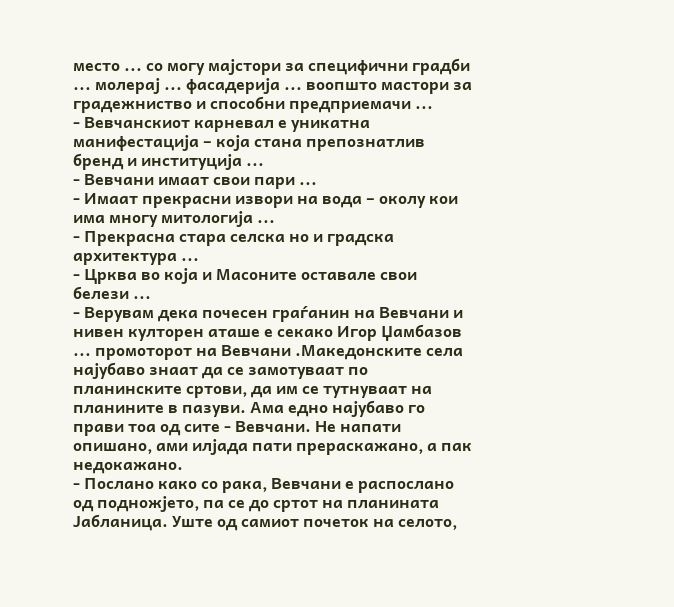место ... со могу мајстори за специфични градби ... молерај ... фасадерија ... воопшто мастори за градежниство и способни предприемачи ...
- Вевчанскиот карневал е уникатна манифестација – која стана препознатлив бренд и институција ...
- Вевчани имаат свои пари ...
- Имаат прекрасни извори на вода – околу кои има многу митологија ...
- Прекрасна стара селска но и градска архитектура ...
- Црква во која и Масоните оставале свои белези ...
- Верувам дека почесен граѓанин на Вевчани и нивен култорен аташе е секако Игор Џамбазов ... промоторот на Вевчани .Македонските села најубаво знаат да се замотуваат по планинските сртови, да им се тутнуваат на планините в пазуви. Ама едно најубаво го прави тоа од сите - Вевчани. Не напати опишано, ами илјада пати прераскажано, а пак недокажано.
- Послано како со рака, Вевчани е распослано од подножјето, па се до сртот на планината Јабланица. Уште од самиот почеток на селото,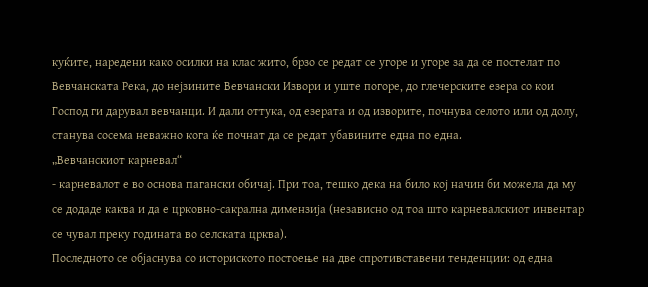куќите, наредени како осилки на клас жито, брзо се редат се угоре и угоре за да се постелат по Вевчанската Река, до нејзините Вевчански Извори и уште погоре, до глечерските езера со кои Господ ги дарувал вевчанци. И дали оттука, од езерата и од изворите, почнува селото или од долу, станува сосема неважно кога ќе почнат да се редат убавините една по една.
„Вевчанскиот карневал“
- карневалот е во основа пагански обичај. При тоа, тешко дека на било кој начин би можела да му се додаде каква и да е црковно-сакрална димензија (независно од тоа што карневалскиот инвентар се чувал преку годината во селската црква).
Последното се објаснува со историското постоење на две спротивставени тенденции: од една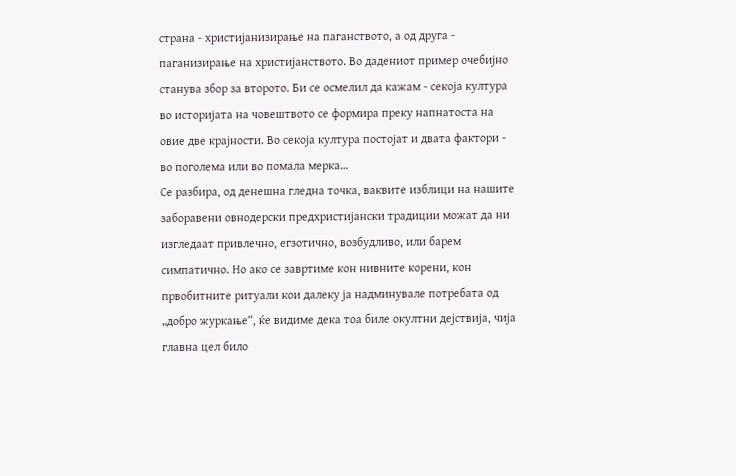страна - христијанизирање на паганството, а од друга - паганизирање на христијанството. Во дадениот пример очебијно станува збор за второто. Би се осмелил да кажам - секоја култура во историјата на човештвото се формира преку напнатоста на овие две крајности. Во секоја култура постојат и двата фактори - во поголема или во помала мерка…
Се разбира, од денешна гледна точка, ваквите изблици на нашите заборавени овнодерски предхристијански традиции можат да ни изгледаат привлечно, егзотично, возбудливо, или барем симпатично. Но ако се завртиме кон нивните корени, кон првобитните ритуали кои далеку ја надминувале потребата од „добро журкање“, ќе видиме дека тоа биле окултни дејствија, чија главна цел било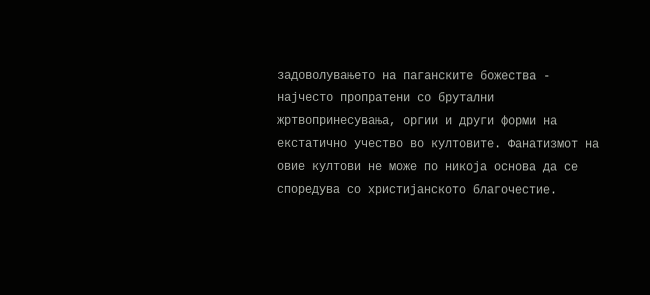задоволувањето на паганските божества - најчесто пропратени со брутални жртвопринесувања, оргии и други форми на екстатично учество во култовите. Фанатизмот на овие култови не може по никоја основа да се споредува со христијанското благочестие.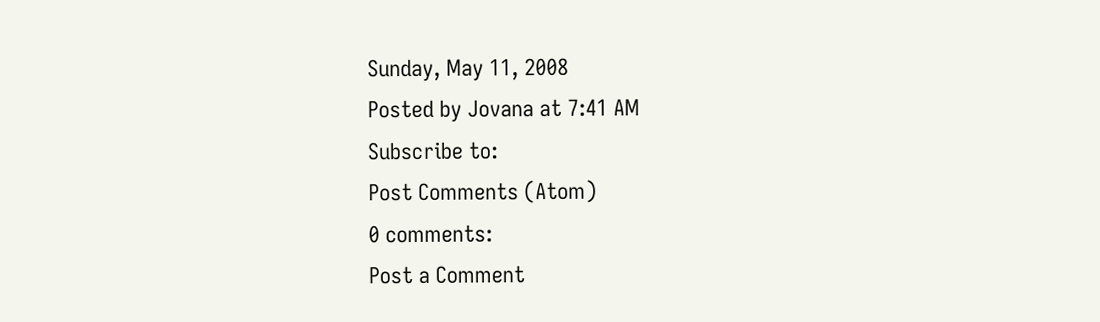Sunday, May 11, 2008
Posted by Jovana at 7:41 AM
Subscribe to:
Post Comments (Atom)
0 comments:
Post a Comment